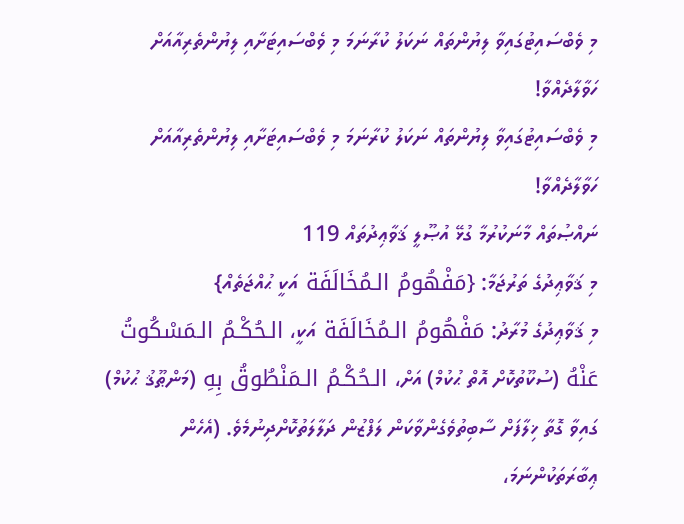މި ވެބްސައިޓުގައިވާ ލިޔުންތައް ނަކަލު ކުރާނަމަ މި ވެބްސައިޓަށާއި ލިޔުންތެރިއާއަށް ހަވާލާދެއްވާ!
މި ވެބްސައިޓުގައިވާ ލިޔުންތައް ނަކަލު ކުރާނަމަ މި ވެބްސައިޓަށާއި ލިޔުންތެރިއާއަށް ހަވާލާދެއްވާ!
ނައްޞުތައް މާނަކުރުމާ ގުޅޭ އުޞޫލީ ޤަވާޢިދުތައް 119
މި ޤަވާޢިދުގެ ތަރުޖަމާ: {مَفْهُومُ الـمُخَالَفَة އަކީ ޙުއްޖަތެއް}
މި ޤަވާޢިދުގެ މުރާދު: مَفْهُومُ الـمُخَالَفَة އަކީ، الـحُكْـمُ الـمَسْكُوتُ عَنْهُ (ސުކޫތުކޮށް އޮތް ޙުކުމް) އަށް، الـحُكْـمُ الـمَنْطُوقُ بِهِ (މަންޠޫޤު ޙުކުމް) ގައިވާ ގޮތާ ޚިލާފަށް ސާބިތުވެގެންވާކަން ލަފްޒުން ދަލާލަތުކޮށްދިނުމެވެ. (އެހެން ޢިބާރަތަކުންނަމަ،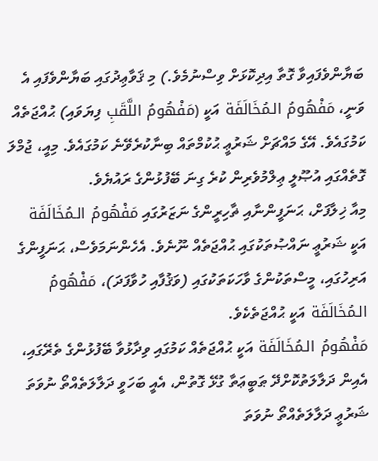ބަޔާންވެފައިވާ ގޮތާ އިދިކޮޅަށް ވިސްނުމެވެ.) މި ޤަވާޢިދުގައި ބަޔާންވެފައި އެ ވަނީ، مَفْهُومُ الـمُخَالَفَة އަކީ (مَفْهُومُ اللَّقَبِ ފިޔަވައި) ޙުއްޖަތެއް ކަމުގައެވެ. އޭގެ މައްޗަށް ޝަރުޢީ ޙުކުމްތައް ބިނާކުރެވޭނެ ކަމުގައެވެ. މިއީ، ޖުމްލަ ގޮތެއްގައި އުޞޫލީ ޢިލްމުވެރިން ކުރެ ގިނަ ބޭފުޅުންގެ ރައުޔެވެ.
މިއާ ޚިލާފަށް، ޙަނަފީންނާއި ޡާހިރީންގެ ނަޒަރުގައި مَفْهُومُ الـمُخَالَفَة އަކީ ޝަރުޢީ ނައްޞުތަކުގައި ޙުއްޖަތެއް ނޫނެވެ. އެހެންނަމަވެސް، ޙަނަފީންގެ އަރިހުގައި، މީސްތަކުންގެ ވާހަކަތަކުގައި (ވަޤުފާއި ހުވާފަދަ)، مَفْهُومُ الـمُخَالَفَة އަކީ ޙުއްޖަތެކެވެ.
مَفْهُومُ الـمُخَالَفَة އަކީ ޙުއްޖަތެއް ކަމުގައި ވިދާޅުވާ ބޭފުޅުންގެ ތެރޭގައި، އެއިން ދަލާލަތުކޮށްދޭ ޠަބީޢަތާ ގުޅޭ ގޮތުން، އެއީ ބަހަވީ ދަލާލަތެއްތޯ ނުވަތަ ޝަރުޢީ ދަލާލަތެއްތޯ ނުވަތަ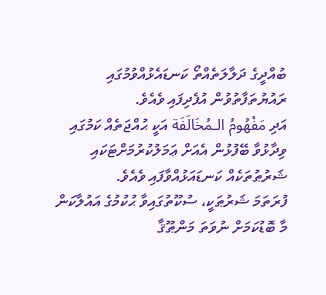ބުއްދީގެ ދަލާލަތެއްތޯ ކަނޑައެޅުއްވުމުގައި ރައުޔުތަފާތުވުން އުފެދިފައި ވެއެވެ.
އަދި مَفْهُومُ الـمُخَالَفَة އަކީ ޙުއްޖަތެއް ކަމުގައި ވިދާޅުވާ ބޭފުޅުން އެއަށް ޢަމަލުކުރުމަށްޓަކައި ޝަރުޠުތަކެއް ކަނޑައަޅުއްވާފައި ވެއެވެ.
ފުރަތަމަ ޝަރުޠަކީ، ސުކޫތުގައިވާ ޙުކުމުގެ އައުލާކަން މާ ބޮޑުކަމަށް ނުވަތަ މަންޠޫޤާ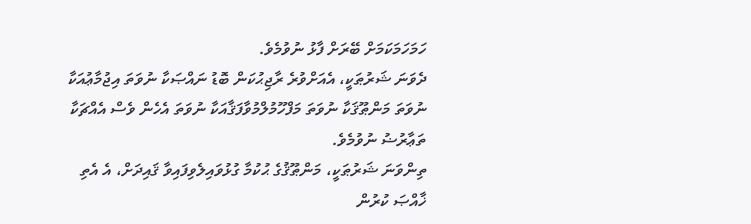ހަމަހަމަކަމަށް ބޭރަށް ފާޅު ނުވުމެވެ.
ދެވަނަ ޝަރުޠަކީ، އެއަށްވުރެ ރާޖިޙުކަން ބޮޑު ނައްޞަކާ ނުވަތަ އިޖުމާޢުއަކާ ނުވަތަ މަންޠޫޤަކާ ނުވަތަ މަފްހޫމުލްމުވާފަޤާއަކާ ނުވަތަ އެހެން ވެސް އެއްޗަކާ ތަޢާރުޟު ނުވުމެވެ.
ތިންވަނަ ޝަރުޠަކީ، މަންޠޫޤުގެ ޙުކުމާ ގުޅުވައިލެވިފައިވާ ޤައިދަށް، އެ އެތި ޚާއްޞަ ކުރުން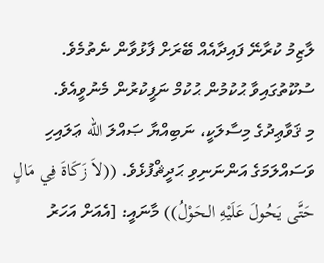ލާޒިމު ކުރާނޭ ފައިދާއެއް ބޭރަށް ފާޅުވާން ނެތުމެވެ. ސުކޫތުގައިވާ ޙުކުމުން ޙުކުމް ނަފީކުރުން މެނުވީއެވެ.
މި ޤަވާޢިދުގެ މިސާލަކީ، ނަބިއްޔާ ޞައްލަ الله ޢަލައިހި ވަސައްލަމަގެ އަންނަނިވި ޙަދީޘްފުޅެވެ. ((لاَ زَكَاةَ فِي مَالٍ حَتَّى يَحُولَ عَلَيْهِ الـحَوْلُ)) މާނައީ: [އެއަށް އަހަރު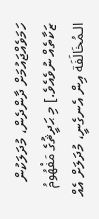ހަމަވެއްޖައުމަށް ދާންދެން، މުދަލަކުން ޒަކާތެއް ނުވެއެވެ.] މި ޙަދީޘުގެ مَفْهُومُ الـمُخَالَفَة އިން އެނގެނީ، މުދަލަށް އެއް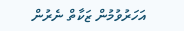އަހަރުވުމުން ޒަކާތް ނެރުން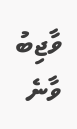ވާޖިބު ވާނެ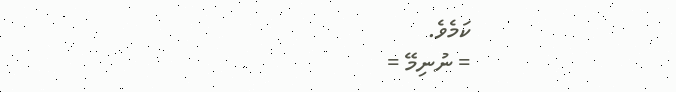ކަމެވެ.
= ނުނިމޭ =